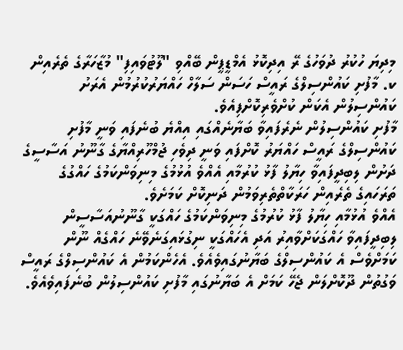މިދިޔަ ހުކުރު ދުވަހުގެ ރޭ އިދިކޮޅު އެމްޑީޕީން ބޭއްވި "ލޫޓުވައިފި" މުޒާހަރާގެ ތެރެއިން ކ. މާފުށި ކައުންސިލްގެ ރައީސް ހަސަން ސަލާހް ހައްޔަރުކުރުމުން އެރަށު ކައުންސިލުން އެކަން ކުށްވެރިކޮށްފިއެވެ.
މާފުށި ކައުންސިލުން ނެރެފައިވާ ބަޔާނެއްގައި އިއްޔެ ބުނެފައި ވަނީ މާފުށި ކައުންސިލްގެ ރައީސް ހައްޔަރު ކޮށްފައި ވަނީ ދިވެހި ޖުމްހޫރިއްޔާގެ ގާނޫނު އަސާސީގެ ދަށުން ލިބިދީފައިވާ ހިޔާލު ފާޅު ކުރުމާއި އެއްވެ އުޅުމުގެ މިނިވަންކަމުގެ ހައްގުގެ ތަރަހައިގެ ތެރެއިން ހަރަކާތްތެރިވަމުން ދަނިކޮށް ކަމަށެވެ.
އެއްވެ އުޅުމާއި ހިޔާލު ފާޅު ކުރުމުގެ މިނިވަންކަމުގެ ހައްގަކީ ގާނޫނުއަސާސީން ލިބިދީފައިވާ ހައްގަކަށްވާއިރު އަދި އެހައްގަކީ ނިގުޅައިގަނެވޭނެ ހައްގެއް ނޫން ކަމަށްވެސް އެ ކައުންސިލްގެ ބަޔާނުގައިވެއެވެ. އެހެންކަމުން އެ ކައުންސިލްގެ ރައީސް ވަގުތުން ދޫކޮށްލަން ޖެހޭ ކަމަށް އެ ބަޔާނުގައި މާފުށި ކައުންސިލުން ބުނެފައިވެއެވެ.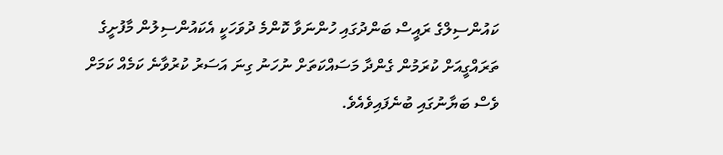ކައުންސިލްގެ ރައީސް ބަންދުގައި ހުންނަވާ ކޮންމެ ދުވަހަކީ އެކައުންސިލުން މާފުށީގެ ތަރައްގީއަށް ކުރަމުން ގެންދާ މަސައްކަތަށް ނުހަނު ގިނަ އަސަރު ކުރުވާނެ ކަމެއް ކަމަށް ވެސް ބަޔާނުގައި ބުނެފައިވެއެވެ.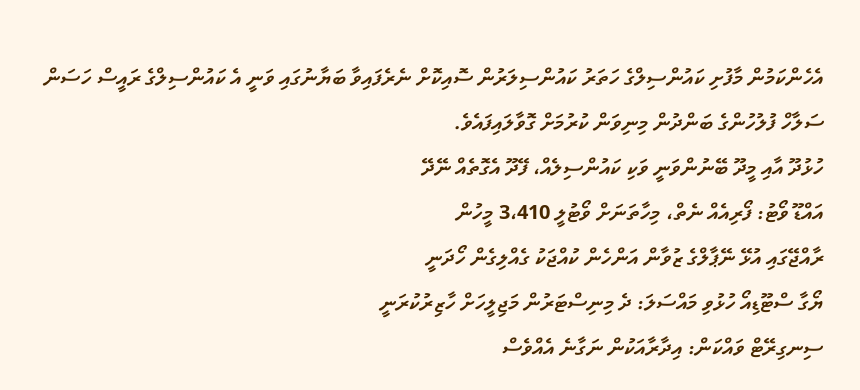އެހެންކަމުން މާފުށި ކައުންސިލްގެ ހަތަރު ކައުންސިލަރުން ސޮއިކޮށް ނެރެފައިވާ ބަޔާނުގައި ވަނީ އެ ކައުންސިލްގެ ރައީސް ހަސަން ސަލާހް ފުލުހުންގެ ބަންދުން މިނިވަން ކުރުމަށް ގޮވާލައިފައެވެ.
ހުޅުދޫ އާއި މީދޫ ބޭނުންވަނީ ވަކި ކައުންސިލެއް، ފޭދޫ އެގޮތެއް ނޭދޭ
އައްޑޫ ވޯޓު: ފޯރިއެއް ނެތް، މިހާތަނަށް ވޯޓުލީ 3،410 މީހުން
ރާއްޖޭގައި އުޅޭ ނޭޕާލްގެ ޒުވާން އަންހެން ކުއްޖަކު ގެއްލިގެން ހޯދަނީ
ޔޯގާ ސްޓޫޑިއޯ ހުޅުވި މައްސަލަ: ދެ މިނިސްޓަރުން މަޖިލީހަށް ހާޒިރުކުރަނީ
ސިނގިރޭޓް ވައްކަން: އިދާރާއަކުން ނަގާނެ އެއްވެސް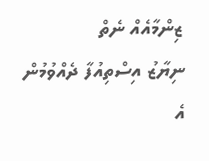ޒިންމާއެއް ނެތް
ނިޔާޒު އިސްތިއުފާ ދެއްވުމުން އެ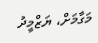މަގާމަށް، ޔަޒްމީދު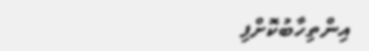އިންތިހާބުކޮށްފި